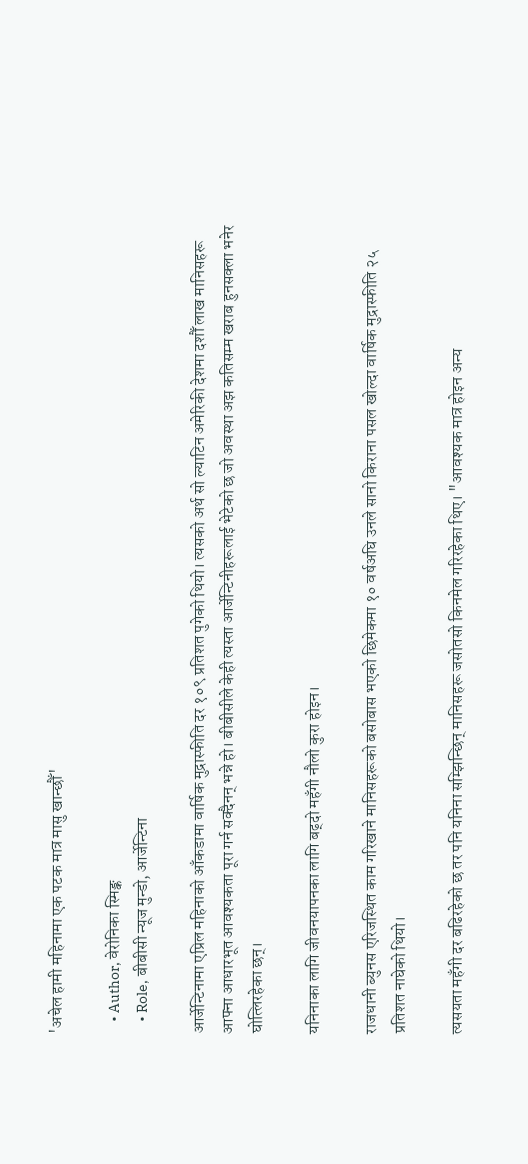'अचेल हामी महिनामा एक पटक मात्र मासु खान्छौँ'

    • Author, वेरोनिका स्मिङ्क
    • Role, बीबीसी न्यूज मुन्डो, आर्जेन्टिना

आर्जेन्टिनामा एप्रिल महिनाको आँकडामा वार्षिक मुद्रास्फीति दर १०९ प्रतिशत पुगेको थियो। त्यसको अर्थ सो ल्याटिन अमेरिकी देशमा दशौँ लाख मानिसहरू आफ्ना आधारभूत आवश्यकता पूरा गर्न सक्दैनन् भन्ने हो। बीबीसीले केही त्यस्ता आर्जेन्टिनीहरूलाई भेटेको छ जो अवस्था अझ कतिसम्म खराब हुनसक्ला भनेर घोत्लिरहेका छन्।

यनिनाका लागि जीवनयापनका लागि बढ्दो महँगी नौलो कुरा होइन।

राजधानी ब्युनस एरिजस्थित काम गरिखाने मानिसहरूको बसोबास भएको छिमेकमा १० वर्षअघि उनले सानो किराना पसल खोल्दा वार्षिक मुद्रास्फीति २५ प्रतिशत नाघेको थियो।

त्यसयता महँगी दर बढिरहेको छ तर पनि यनिना सम्झिन्छिन् मानिसहरू जसोतसो किनमेल गरिरहेका थिए। "आवश्यक मात्र होइन अन्य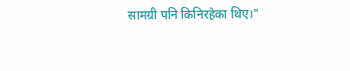सामग्री पनि किनिरहेका थिए।"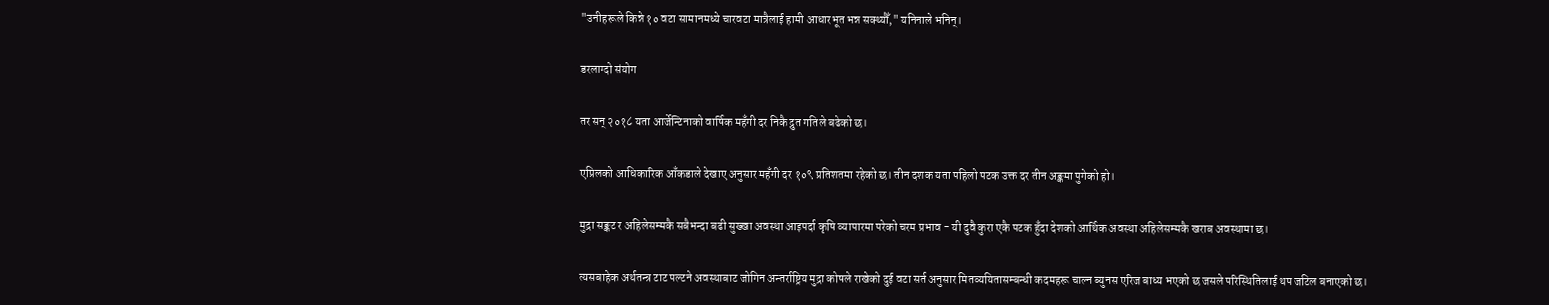"उनीहरूले किन्ने १० वटा सामानमध्ये चारवटा मात्रैलाई हामी आधारभूत भन्न सक्थ्यौँ," यनिनाले भनिन्।

डरलाग्दो संयोग

तर सन् २०१८ यता आर्जेन्टिनाको वार्षिक महँगी दर निकै द्रुत गतिले बढेको छ।

एप्रिलको आधिकारिक आँकडाले देखाए अनुसार महँगी दर १०९ प्रतिशतमा रहेको छ। तीन दशक यता पहिलो पटक उक्त दर तीन अङ्कमा पुगेको हो।

मुद्रा सङ्कट र अहिलेसम्मकै सबैभन्दा बढी सुख्खा अवस्था आइपर्दा कृषि व्यापारमा परेको चरम प्रभाव - यी दुवै कुरा एकै पटक हुँदा देशको आर्थिक अवस्था अहिलेसम्मकै खराब अवस्थामा छ।

त्यसबाहेक अर्थतन्त्र टाट पल्टने अवस्थाबाट जोगिन अन्तर्राष्ट्रिय मुद्रा कोषले राखेको दुई वटा सर्त अनुसार मितव्ययितासम्बन्धी कदमहरू चाल्न ब्युनस एरिज बाध्य भएको छ जसले परिस्थितिलाई थप जटिल बनाएको छ।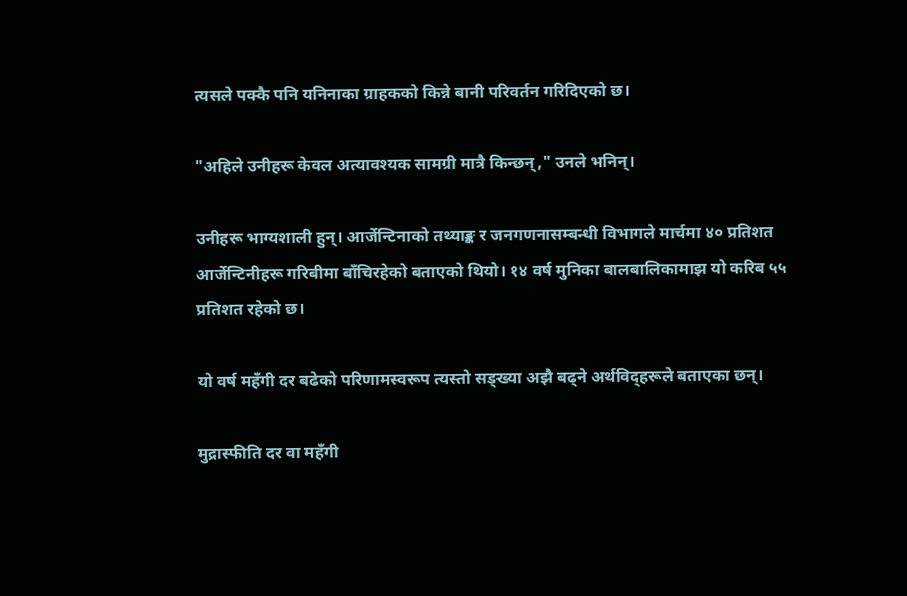त्यसले पक्कै पनि यनिनाका ग्राहकको किन्ने बानी परिवर्तन गरिदिएको छ।

"अहिले उनीहरू केवल अत्यावश्यक सामग्री मात्रै किन्छन्," उनले भनिन्।

उनीहरू भाग्यशाली हुन्। आर्जेन्टिनाको तथ्याङ्क र जनगणनासम्बन्धी विभागले मार्चमा ४० प्रतिशत आर्जेन्टिनीहरू गरिबीमा बाँचिरहेको बताएको थियो। १४ वर्ष मुनिका बालबालिकामाझ यो करिब ५५ प्रतिशत रहेको छ।

यो वर्ष महँगी दर बढेको परिणामस्वरूप त्यस्तो सङ्ख्या अझै बढ्ने अर्थविद्हरूले बताएका छन्।

मुद्रास्फीति दर वा महँगी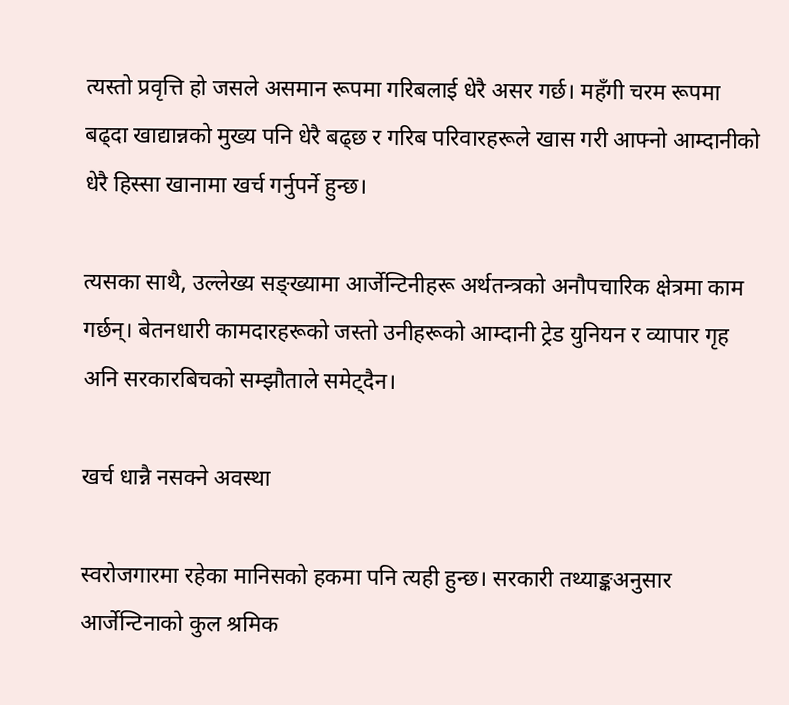त्यस्तो प्रवृत्ति हो जसले असमान रूपमा गरिबलाई धेरै असर गर्छ। महँगी चरम रूपमा बढ्दा खाद्यान्नको मुख्य पनि धेरै बढ्छ र गरिब परिवारहरूले खास गरी आफ्नो आम्दानीको धेरै हिस्सा खानामा खर्च गर्नुपर्ने हुन्छ।

त्यसका साथै, उल्लेख्य सङ्ख्यामा आर्जेन्टिनीहरू अर्थतन्त्रको अनौपचारिक क्षेत्रमा काम गर्छन्। बेतनधारी कामदारहरूको जस्तो उनीहरूको आम्दानी ट्रेड युनियन र व्यापार गृह अनि सरकारबिचको सम्झौताले समेट्दैन।

खर्च धान्नै नसक्ने अवस्था

स्वरोजगारमा रहेका मानिसको हकमा पनि त्यही हुन्छ। सरकारी तथ्याङ्कअनुसार आर्जेन्टिनाको कुल श्रमिक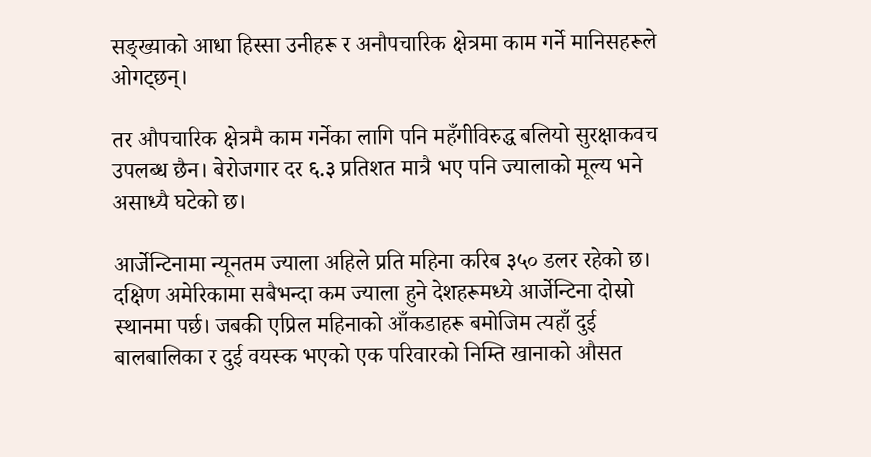सङ्ख्याको आधा हिस्सा उनीहरू र अनौपचारिक क्षेत्रमा काम गर्ने मानिसहरूले ओगट्छन्।

तर औपचारिक क्षेत्रमै काम गर्नेका लागि पनि महँगीविरुद्ध बलियो सुरक्षाकवच उपलब्ध छैन। बेरोजगार दर ६.३ प्रतिशत मात्रै भए पनि ज्यालाको मूल्य भने असाध्यै घटेको छ।

आर्जेन्टिनामा न्यूनतम ज्याला अहिले प्रति महिना करिब ३५० डलर रहेको छ। दक्षिण अमेरिकामा सबैभन्दा कम ज्याला हुने देशहरूमध्ये आर्जेन्टिना दोस्रो स्थानमा पर्छ। जबकी एप्रिल महिनाको आँकडाहरू बमोजिम त्यहाँ दुई बालबालिका र दुई वयस्क भएको एक परिवारको निम्ति खानाको औसत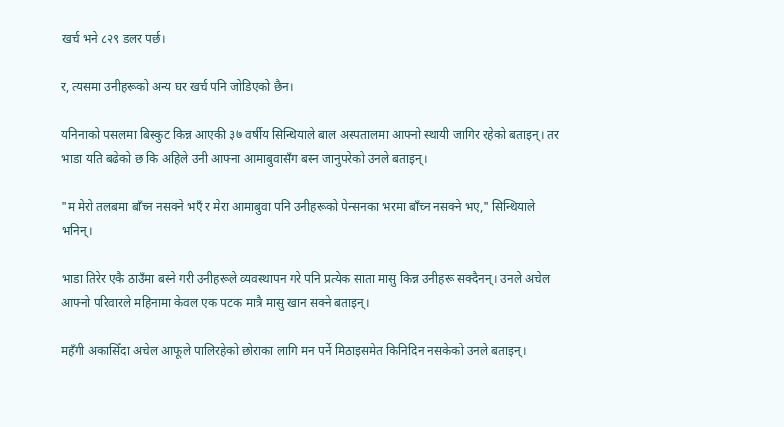खर्च भने ८२९ डलर पर्छ।

र, त्यसमा उनीहरूको अन्य घर खर्च पनि जोडिएको छैन।

यनिनाको पसलमा बिस्कुट किन्न आएकी ३७ वर्षीय सिन्थियाले बाल अस्पतालमा आफ्नो स्थायी जागिर रहेको बताइन्। तर भाडा यति बढेको छ कि अहिले उनी आफ्ना आमाबुवासँग बस्न जानुपरेको उनले बताइन्।

"म मेरो तलबमा बाँच्न नसक्ने भएँ र मेरा आमाबुवा पनि उनीहरूको पेन्सनका भरमा बाँच्न नसक्ने भए," सिन्थियाले भनिन्।

भाडा तिरेर एकै ठाउँमा बस्ने गरी उनीहरूले व्यवस्थापन गरे पनि प्रत्येक साता मासु किन्न उनीहरू सक्दैनन्। उनले अचेल आफ्नो परिवारले महिनामा केवल एक पटक मात्रै मासु खान सक्ने बताइन्।

महँगी अकासिँदा अचेल आफूले पालिरहेको छोराका लागि मन पर्ने मिठाइसमेत किनिदिन नसकेको उनले बताइन्।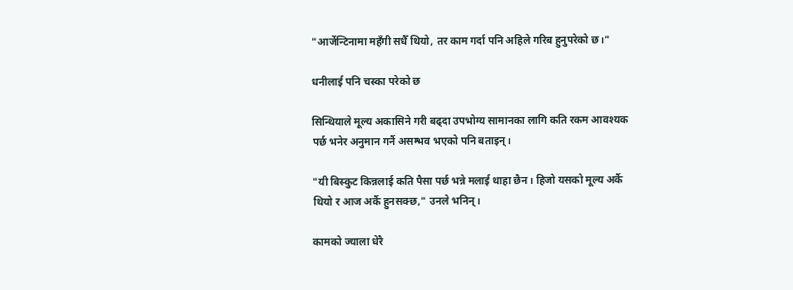"आर्जेन्टिनामा महँगी सधैँ थियो, तर काम गर्दा पनि अहिले गरिब हुनुपरेको छ।"

धनीलाई पनि चस्का परेको छ

सिन्थियाले मूल्य अकासिने गरी बढ्दा उपभोग्य सामानका लागि कति रकम आवश्यक पर्छ भनेर अनुमान गर्नै असम्भव भएको पनि बताइन्।

"यी बिस्कुट किन्नलाई कति पैसा पर्छ भन्ने मलाई थाहा छैन। हिजो यसको मूल्य अर्कै थियो र आज अर्कै हुनसक्छ," उनले भनिन्।

कामको ज्याला धेरै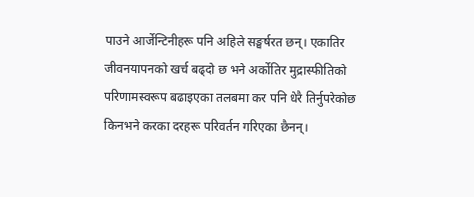पाउने आर्जेन्टिनीहरू पनि अहिले सङ्घर्षरत छन्। एकातिर जीवनयापनको खर्च बढ्दो छ भने अर्कोतिर मुद्रास्फीतिको परिणामस्वरूप बढाइएका तलबमा कर पनि धेरै तिर्नुपरेकोछ किनभने करका दरहरू परिवर्तन गरिएका छैनन्।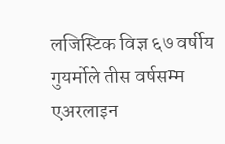लजिस्टिक विज्ञ ६७ वर्षीय गुयर्मोले तीस वर्षसम्म एअरलाइन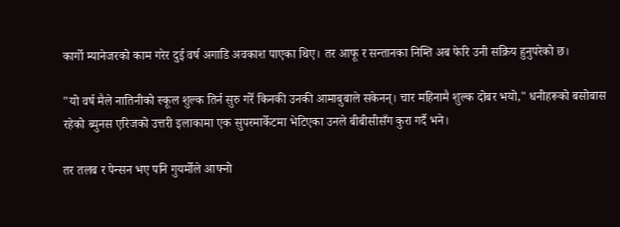कार्गो म्यानेजरको काम गरेर दुई वर्ष अगाडि अवकाश पाएका थिए। तर आफू र सन्तानका निम्ति अब फेरि उनी सक्रिय हुनुपरेको छ।

"यो वर्ष मैले नातिनीको स्कूल शुल्क तिर्न सुरु गरेँ किनकी उनकी आमाबुबाले सकेनन्। चार महिनामै शुल्क दोबर भयो," धनीहरूको बसोबास रहेको ब्युनस एरिजको उत्तरी इलाकामा एक सुपरमार्केटमा भेटिएका उनले बीबीसीसँग कुरा गर्दै भने।

तर तलब र पेन्सन भए पनि गुयर्मोले आफ्नो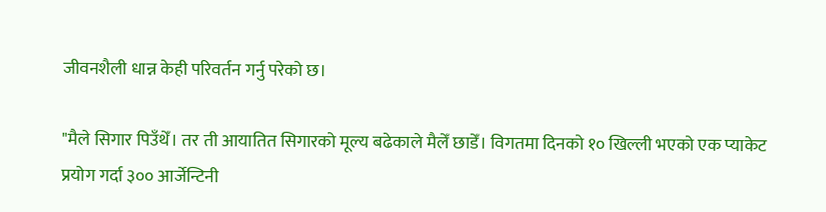जीवनशैली धान्न केही परिवर्तन गर्नु परेको छ।

"मैले सिगार पिउँथेँ। तर ती आयातित सिगारको मूल्य बढेकाले मैलेँ छाडेँ। विगतमा दिनको १० खिल्ली भएको एक प्याकेट प्रयोग गर्दा ३०० आर्जेन्टिनी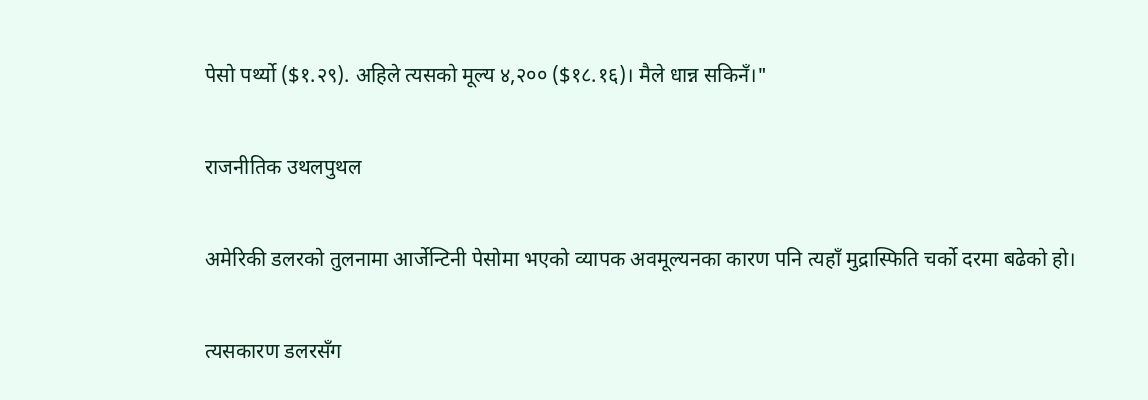पेसो पर्थ्यो ($१.२९). अहिले त्यसको मूल्य ४,२०० ($१८.१६)। मैले धान्न सकिनँ।"

राजनीतिक उथलपुथल

अमेरिकी डलरको तुलनामा आर्जेन्टिनी पेसोमा भएको व्यापक अवमूल्यनका कारण पनि त्यहाँ मुद्रास्फिति चर्को दरमा बढेको हो।

त्यसकारण डलरसँग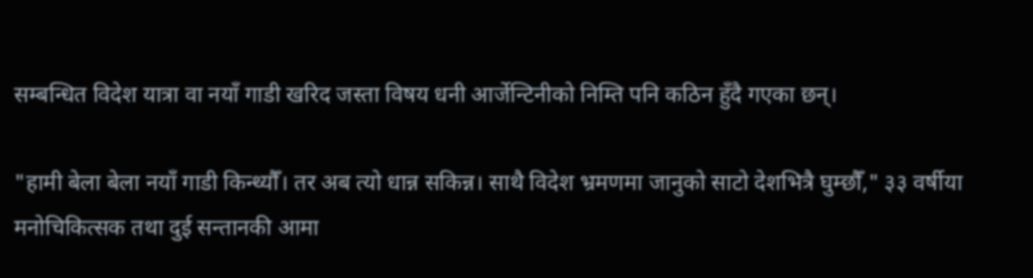सम्बन्धित विदेश यात्रा वा नयाँ गाडी खरिद जस्ता विषय धनी आर्जेन्टिनीको निम्ति पनि कठिन हुँदै गएका छन्।

"हामी बेला बेला नयाँ गाडी किन्थ्यौँ। तर अब त्यो धान्न सकिन्न। साथै विदेश भ्रमणमा जानुको साटो देशभित्रै घुम्छौँ," ३३ वर्षीया मनोचिकित्सक तथा दुई सन्तानकी आमा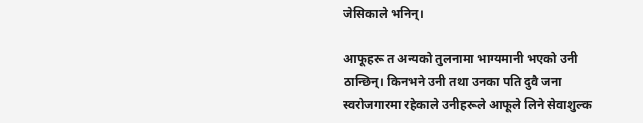जेसिकाले भनिन्।

आफूहरू त अन्यको तुलनामा भाग्यमानी भएको उनी ठान्छिन्। किनभने उनी तथा उनका पति दुवै जना स्वरोजगारमा रहेकाले उनीहरूले आफूले लिने सेवाशुल्क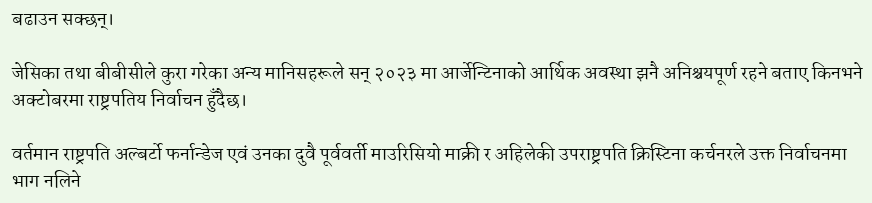बढाउन सक्छन्।

जेसिका तथा बीबीसीले कुरा गरेका अन्य मानिसहरूले सन् २०२३ मा आर्जेन्टिनाको आर्थिक अवस्था झनै अनिश्चयपूर्ण रहने बताए किनभने अक्टोबरमा राष्ट्रपतिय निर्वाचन हुँदैछ।

वर्तमान राष्ट्रपति अल्बर्टो फर्नान्डेज एवं उनका दुवै पूर्ववर्ती माउरिसियो माक्री र अहिलेकी उपराष्ट्रपति क्रिस्टिना कर्चनरले उक्त निर्वाचनमा भाग नलिने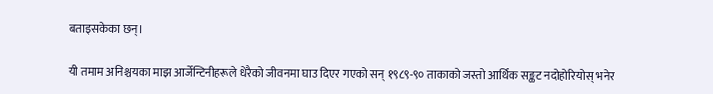बताइसकेका छन्।

यी तमाम अनिश्चयका माझ आर्जेन्टिनीहरूले धेरैको जीवनमा घाउ दिएर गएको सन् १९८९-९० ताकाको जस्तो आर्थिक सङ्कट नदोहोरियोस् भनेर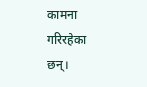कामना गरिरहेका छन्।